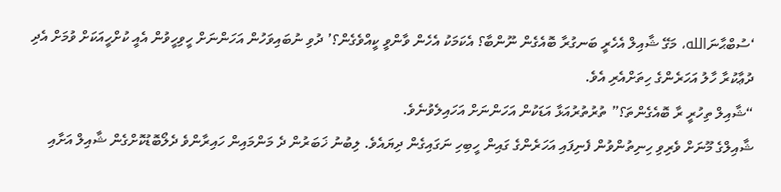‘ސުބްޙާނަالله، މަގޭ ޝާއިލް އެހެރީ ބަނގުރާ ބޮއެގެން ނޫންބާ؟ އެކަމަކު އެހެން ވާންވީ ކީއްވެގެން؟’ ދުވި ނުބައިވަހުން އަހަންނަށް ހީވިހީވުން އެއީ ކުށްހީއަކަށް ވުމަށް އެދި ދުޢާކުރާ ހާލު އަހަރެންގެ ހިތަށްއެރި އެވެ.
“ޝާއިލް ތިހުރީ ރާ ބޮއެގެންތަ؟” ތުރުތުރުއަޅާ އަޑަކުން އަހަންނަށް އަހައިލެވުނެވެ.
ޝާއިލްގެ މޫނަށް ވެރިވި ހިނިތުންވުން ފެނިފައި އަހަރެންގެ ގައިން ހީބިހި ނަގައިގެން ދިޔައެވެ. ލިބުނު ޚަބަރުން ދެ މަންމައިން ހައިރާންވެ ދެލޯބޮޑުކޮށްގެން ޝާއިލް އަށާއި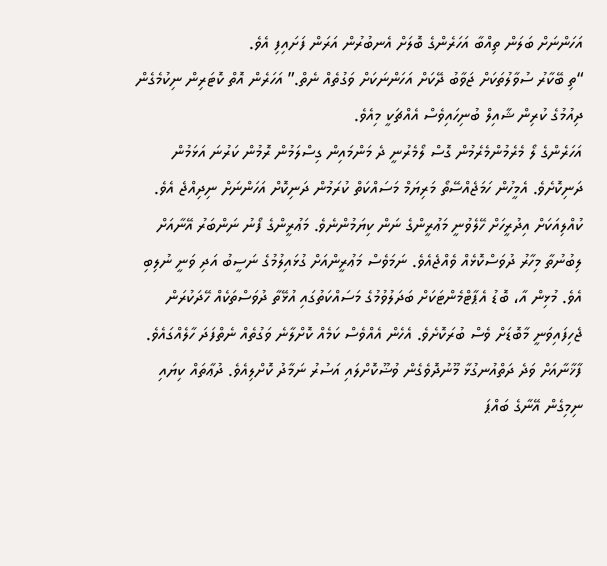އަހަންނަށް ބަލަން ތިއްބާ އަހަރެންގެ ބޮލަށް އެނބުރުން އަރަން ފަށައިފި އެވެ.
“ތި ބޭކާރު ސުވާލުތަކަށް ޖަވާބު ދޭކަށް އަހަންނަކަށް ވަގުތެއް ނެތް.” އަހަރެން އޮތް ކޮޓަރިން ނިކުމެގެން ދިއުމުގެ ކުރިން ޝާއިލް ބުނިހައިވެސް އެއްޗަކީ މިއެވެ.
އަހަރެންގެ ލޯ މެރެމުންމެރެމުން ގޮސް ލޯމެރުނީ ދެ މަންމައިން ގިސްލަމުން ރޮމުން ކަރުނަ އަޅަމުން ދަނިކޮށެވެ. އެމީހުން ހަމަޖެއްސޭތޯ މަރިޔަމް މަސައްކަތް ކުރަމުން ދަނިކޮށް އަހަންނަށް ނިދިއްޖެ އެވެ.
ކުއްލިއަކަށް އިދުރީހަށް ހޭލެވުނީ މަޢުރީންގެ ނަން ކިޔަމުންނެވެ. މަޢުރީންގެ ފޯނު ނަންބަރު އޭނާއަށް ލިބުނުތާ މިހާރު ދުވަސްކޮޅެއް ވެއްޖެއެވެ. ނަމަވެސް މަޢުރީންއަށް ގުޅައިލުމުގެ ނަސީބު އަދި ވަނީ ނުލިބި އެވެ. މުޅިން އާ، ބޮޑު އެޕާޓްމެންޓަކަށް ބަދަލުވުމުގެ މަސައްކަތުގައި އުޅޭތާ ދުވަސްތަކެއް ހޭދަކުރަން ޖެހިފައިވަނީ މާބޮޑަށް ވެސް ބުރަކޮށެވެ. އެހެން އެއްވެސް ކަމެއް ކޮށްލާނެ ވަގުތެއް ނެތްފަދަ ހާލެއްގައެވެ.
ފާޚާނާއަށް ވަދެ ދަތްއުނގުޅާ މޫނުދޮވެގެން ވުޟޫކޮށްލައި އަސުރު ނަމާދު ކޮށްލިއެވެ. ދުޢާތައް ކިޔައި ނިމިގެން އޭނާގެ ބައްޕަ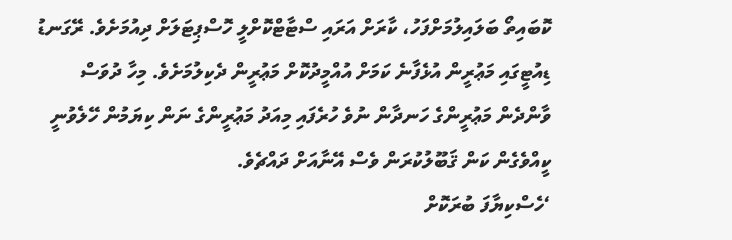ކޮބައިތޯ ބަލައިލުމަށްފަހު، ކާރަށް އަރައި ސްޓާޓްކޮށްލީ ހޮސްޕިޓަލަށް ދިއުމަށެވެ. ރޭގަނޑު ޑިއުޓީގައި މަޢުރީން އުޅެފާނެ ކަމަށް އުއްމީދުކޮށް މަޢުރީން ދެކިލުމަށެވެ. މިހާ ދުވަސް ވާންދެން މަޢުރީންގެ ހަނދާން ނުވެ ހުރެފައި މިއަދު މަޢުރީންގެ ނަން ކިޔަމުން ހޭލެވުނީ ކީއްވެގެން ކަން ޤަބޫލުކުރަން ވެސް އޭނާއަށް ދައްޗެވެ.
‘ހެސްކިޔާފަ ބުރަކޮށް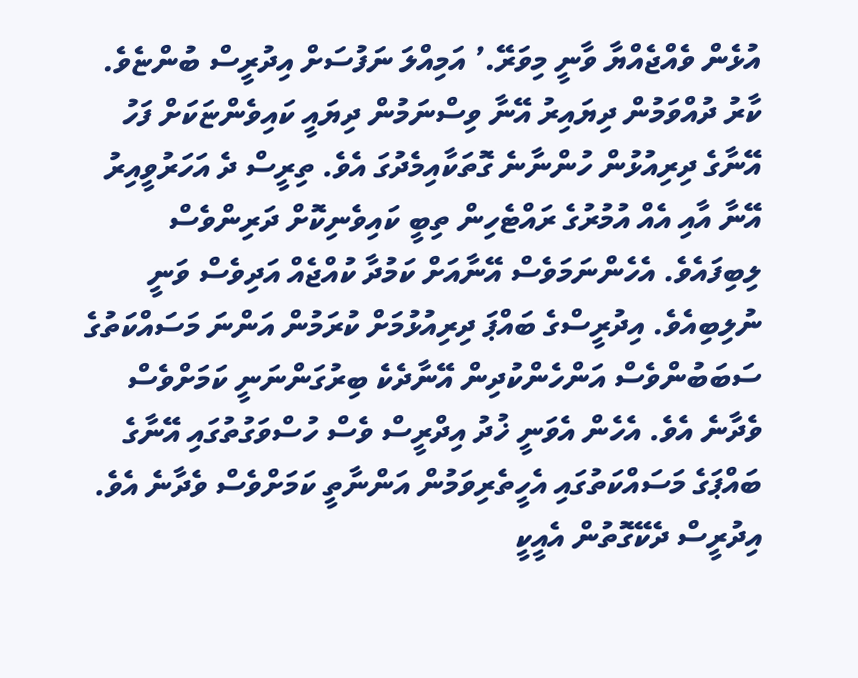އުޅެން ވެއްޖެއްޔާ ވާނީ މިވަރޭ.’ އަމިއްލަ ނަފުސަށް އިދުރީސް ބުންޏެވެ.
ކާރު ދުއްވަމުން ދިޔައިރު އޭނާ ވިސްނަމުން ދިޔައީ ކައިވެންޏަކަށް ފަހު އޭނާގެ ދިރިއުޅުން ހުންނާނެ ގޮތަކާއިމެދުގަ އެވެ. ތިރީސް ދެ އަހަރުވީއިރު އޭނާ އާއި އެއް އުމުރުގެ ރައްޓެހިން ތިބީ ކައިވެނިކޮށް ދަރިންވެސް ލިބިފައެވެ. އެހެންނަމަވެސް އޭނާއަށް ކަމުދާ ކުއްޖެއް އަދިވެސް ވަނީ ނުލިބިއެވެ. އިދުރީސްގެ ބައްޕަ ދިރިއުޅުމަށް ކުރަމުން އަންނަ މަސައްކަތުގެ ސަބަބުންވެސް އަންހެންކުދިން އޭނާދެކެ ބިރުގަންނަނީ ކަމަށްވެސް ވެދާނެ އެވެ. އެހެން އެވަނީ ޚުދު އިދްރީސް ވެސް ހުސްވަގުތުގައި އޭނާގެ ބައްޕަގެ މަސައްކަތުގައި އެހީތެރިވަމުން އަންނާތީ ކަމަށްވެސް ވެދާނެ އެވެ. އިދުރީސް ދެކޭގޮތުން އެއީކީ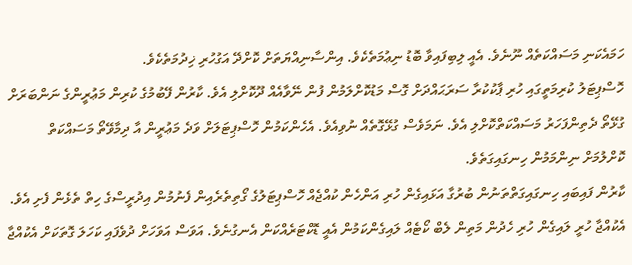ހަމައެކަނި މަސައްކަތެއް ނޫނެވެ. އެއީ ލިބިފައިވާ ބޮޑު ނިޢުމަތެކެވެ. އިންސާނިއްޔަތަށް ކޮށްދޭ އަގުހުރި ޚިދުމަތެކެވެ.
ހޮސްޕިޓަލު ކުރިމަތީގައި ހުރި ޕާކުކުރާ ސަރަޙައްދަށް ގޮސް މަޑުކޮށްލަމުން ފުން ނޭވާއެއް ދޫކޮށްލި އެވެ. ކާރުން ފޭބުމުގެ ކުރިން މަޢުރީންގެ ނަންބަރަށް ގުޅޭތޯ ދެތިންފަހަރު މަސައްކަތްކޮށްލި އެވެ. ނަމަވެސް ގުޅޭގޮތެއް ނުވިއެވެ. އެހެންކަމުން ހޮސްޕިޓަލަށް ވަދެ މަޢުރީން އާ ދިމާވޭތޯ މަސައްކަތް ކޮށްލުމަށް ނިންމަމުން ހިނގައިގަތެވެ.
ކާރުން ފައިބައި ހިނގައިގަތްތަނުން ބުރުގާ އަޅައިގެން ހުރި އަންހެން ކުއްޖެއް ހޮސްޕިޓަލުގެ ގޯތިތެރެއިން ފެނުމުން އިދުރީސްގެ ހިތް ތެޅެން ފެށި އެވެ. އެކުއްޖާ ހުރީ ލައިގެން ހުރި ހެދުން މަތިން ލެބް ކޯޓެއް ލައިގެންކަމުން އެއީ ޑޮކްޓަރެއްކަން އެނގުނެވެ. އަވަސް އަވަހަށް ދުވެފައި ކަހަލަ ގޮތަކަށް އެކުއްޖާ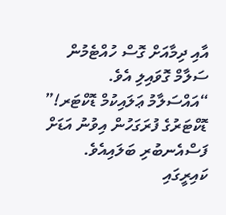އާއި ދިމާއަށް ގޮސް ހުއްޓެމުން ސަލާމް ގޮވައިލި އެވެ.
“އައްސަލާމު ޢަލައިކުމް ޑޮކްޓަރ!”
ޑޮކްޓަރުގެ ފުރަގަހުން އިވުނު އަޑަށް ފަސްއެނބުރި ބަލައިއެވެ. ކައިރީގައި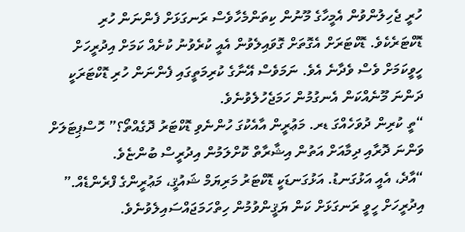ހުރީ ޖެހިލުންވުން އެމީހާގެ މޫނުން ކިތަންމެހާވެސް ރަނގަޅަށް ފެންނަން ހުރި ޑޮކްޓަރެކެވެ. ޑޮކްޓަރަށް އެގޮތަށް ގޮވައިލެވުން އެއީ ކުރެވުނު ކުށެއް ކަމަށް އިދުރީހަށް ހީވީކަމަށް ވެސް ވެދާނެ އެވެ. ނަމަވެސް އޭނާގެ ކުރިމަތީގައި ފެންނަން ހުރި ޑޮކްޓަރަކީ ދަންނަ މޫނެއްކަން އެނގުމުން ހަމަޖެހުލެވުނެވެ.
“ތީ ކުރިން ދުވަހެއްގަ ޑރ. މަޢުރީން އާއެކުގަ ހުންނެވި ޑޮކްޓަރު ދޮގެއްތޯ؟” ހޮސްޕިޓަލަށް ވަންނަ ދޮރާއި ދިމާއަށް އަތުން އިޝާރާތް ކޮށްލަމުން އިދުރީސް ބުންޏެވެ.
“އާދެ، އެއީ އަޅުގަނޑު. އަޅުގަނޑަކީ ޑޮކްޓަރު މަރިޔަމް ޝައުޤީ، މަޢުރީންގެ ފްރެންޑެއް.”
އިދުރީހަށް ހީވީ ރަނގަޅަށް ކަން ޔަޤީންވުމުން ހިތްހަމަޖައްސައިލެވުނެވެ.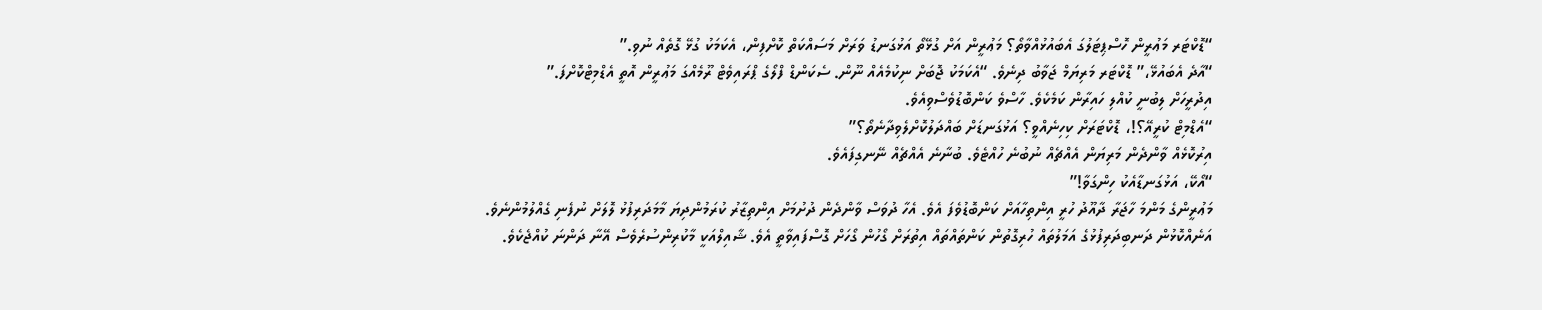“ޑޮކްޓަރ މަޢުރީން ހޮސްޕިޓަލުގަ އެބައުޅުއްވާތޯ؟ މަޢުރީން އަށް ގުޅޭތޯ އަޅުގަނޑު ވަރަށް މަސައްކަތް ކޮށްފިން، އެކަމަކު ގުޅޭ ގޮތެއް ނުވި.”
“އާދެ އެބައުޅޭ،” ޑޮކްޓަރ މަރިޔަމް ޖަވާބު ދިނެވެ. “އެކަމަކު ޖޮބަށް ނިކުމެއެއް ނޫން. ސެކަންޑް ފްލޯގެ ޕްރައިވެޓް ރޫމެއްގަ މަޢުރީން އޮތީ އެޑްމިޓްކޮށްފަ.”
އިދުރީހަށް ލިބުނީ ކުއްލި ހައިރާން ކަމެކެވެ. ހާސްވެ ކަންބޮޑުވެސްވިއެވެ.
“އެޑްމިޓް ކުރީއޭ؟!، ޑޮކްޓަރަށް ކިހިނެއްވީ؟ އަޅުގަނޑަށް ބައްދަލުކޮށްލެވިދާނެތޯ؟”
އިރުކޮޅެއް ވާންދެން މަރިޔަން އެއްޗެއް ނުބުނެ ހުއްޓެވެ. ބުނާނެ އެއްޗެއް ނޭނގިފައެވެ.
“އޯކޭ، އަޅުގަނޑާއެކު ހިންގަވާ!”
މަޢުރީންގެ މަންމަ ހާޖަރާ ދާއޫދު ހުރީ އިންތިހާއަށް ކަންބޮޑުވެފަ އެވެ. އެހާ ދުވަސް ވާންދެން ދުށުމަށް އިންތިޒާރު ކުރަމުންދިޔަ މާމަދަރިފުޅު ލޮލަށް ނުފެނި ގެއްލުމުންނެވެ. އަނެއްކޮޅުން ދަނބިދަރިފުޅުގެ އަމަލުތައް ހުރިގޮތުން ކަންތައްތައް އިތުރަށް ގޯހުން ގޯހަށް ގޮސްފައިވާތީ އެވެ. ޝާއިލްއަކީ މާކުރިންސުރެވެސް އޭނާ ދަންނަ ކުއްޖެކެވެ.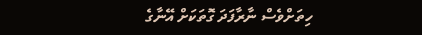ހިތަށްވެސް ނާރާފަދަ ގޮތަކަށް އޭނާގެ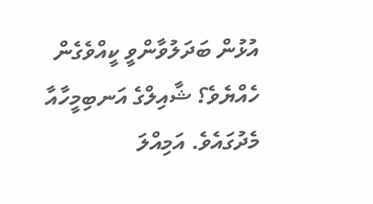އުޅުން ބަދަލުވާންވީ ކީއްވެގެން ހެއްޔެވެ؟ ޝާއިލްގެ އަނބިމީހާއާ މެދުގައެވެ. އަމިއްލަ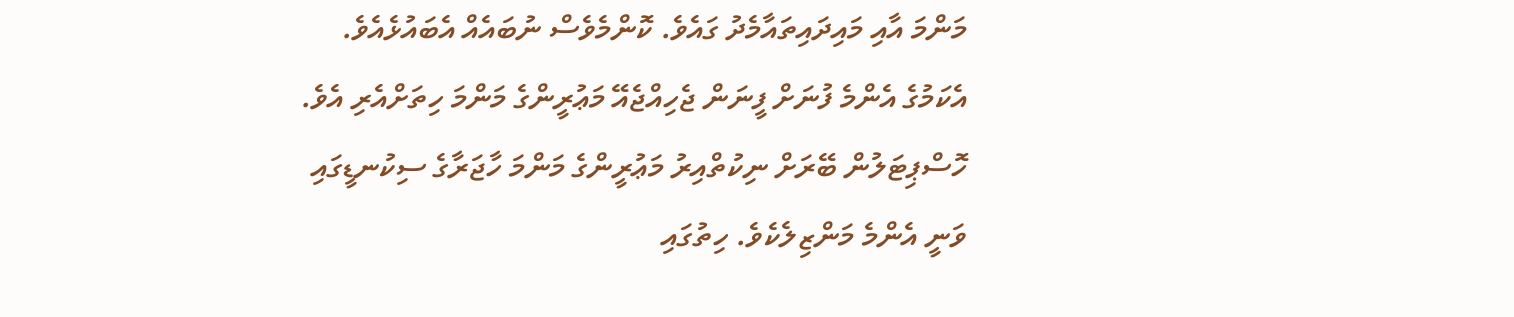މަންމަ އާއި މައިދައިތައާމެދު ގައެވެ. ކޮންމެވެސް ނުބައެއް އެބައުޅެއެވެ. އެކަމުގެ އެންމެ ފުނަށް ފީނަން ޖެހިއްޖެއޭ މަޢުރީންގެ މަންމަ ހިތަށްއެރި އެވެ.
ހޮސްޕިޓަލުން ބޭރަށް ނިކުތްއިރު މަޢުރީންގެ މަންމަ ހާޖަރާގެ ސިކުނޑީގައި ވަނީ އެންމެ މަންޒިލެކެވެ. ހިތުގައި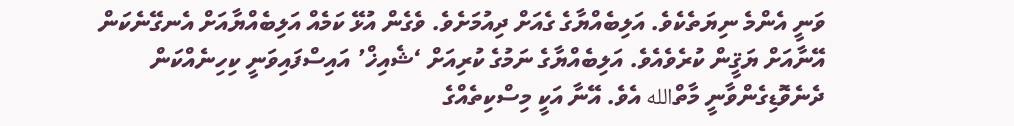ވަނީ އެންމެ ނިޔަތެކެވެ. އަލިބެއްޔާގެ ގެއަށް ދިއުމަށެވެ. ވެގެން އުޅޭ ކަމެއް އަލިބެއްޔާއަށް އެނގޭނެކަން އޭނާއަށް ޔަޤީން ކުރެވެއެވެ. އަލިބެއްޔާގެ ނަމުގެ ކުރިއަށް ‘ޝެއިޚް’ އައިސްފައިވަނީ ކިހިނެއްކަން ދެނެވޮޑިގެންވާނީ މާތްالله އެވެ. އޭނާ އަކީ މިސްކިތެއްގެ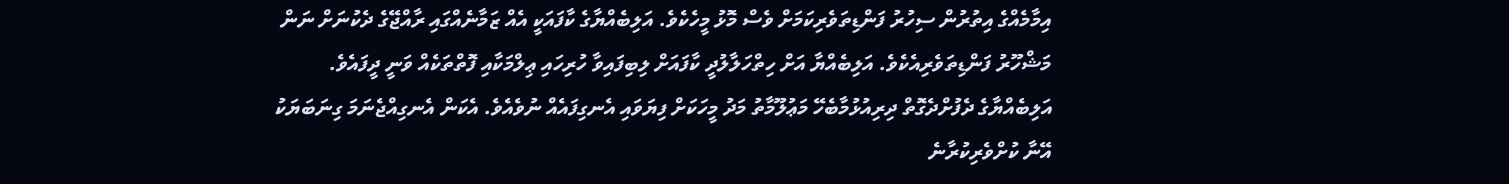އިމާމެއްގެ އިތުރުން ސިހުރު ފަންޑިތަވެރިކަމަށް ވެސް މޮޅު މީހެކެވެ. އަލިބެއްޔާގެ ކާފައަކީ އެއް ޒަމާނެއްގައި ރާއްޖޭގެ ދެކުނަށް ނަން މަޝްހޫރު ފަންޑިތަވެރިއެކެވެ. އަލިބެއްޔާ އަށް ހިތްހަލާލުދީ ކާފައަށް ލިބިފައިވާ ހުރިހައި ޢިލްމަކާއި ފޮތްތަކެއް ވަނީ ދީފައެވެ. އަލިބެއްޔާގެ ދެފުށްދެގޮތް ދިރިއުޅުމާބެހޭ މަޢުލޫމާތު މަދު މީހަކަށް ފިޔަވައި އެނގިފައެއް ނުވެއެވެ. އެކަން އެނގިއްޖެނަމަ ގިނަބަޔަކު އޭނާ ކުށްވެރިކުރާނެ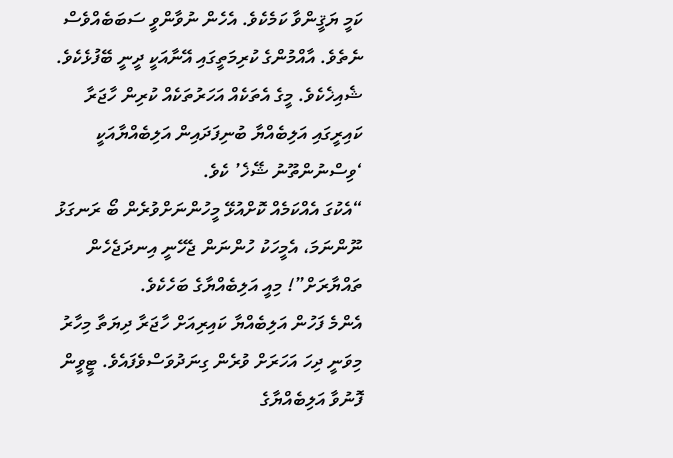ކަމީ ޔަޤީންވާ ކަމެކެވެ. އެހެން ނުވާންވީ ސަބަބެއްވެސް ނެތެވެ. އާއްމުންގެ ކުރިމަތީގައި އޭނާއަކީ ދީނީ ބޭފުޅެކެވެ. ޝެއިޚެކެވެ. މީގެ އެތަކެއް އަހަރުތަކެއް ކުރިން ހާޖަރާ ކައިރީގައި އަލިބެއްޔާ ބުނިފަދައިން އަލިބެއްޔާއަކީ ‘ވިސްނުންތޫނު ޝޭޚެ’ ކެވެ.
“އެކުގަ އެއްކަމެއް ކޮށްއުޅޭ މީހުންނަށްވުރެން ބޯ ރަނގަޅު ނޫންނަމަ، އެމީހަކު ހުންނަން ޖެހޭނީ އިނދަޖެހެން ތައްޔާރަށް”! މިއީ އަލިބެއްޔާގެ ބަހެކެވެ.
އެންމެ ފަހުން އަލިބެއްޔާ ކައިރިއަށް ހާޖަރާ ދިޔަތާ މިހާރު މިވަނީ ދިހަ އަހަރަށް ވުރެން ގިނަދުވަސްވެފައެވެ. ޓީވީން ފޮނުވާ އަލިބެއްޔާގެ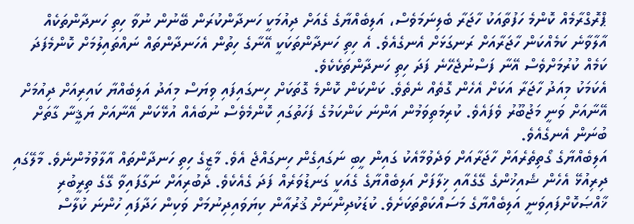ޕްރޮގްރާމެއް ކޮންމެ ހަފުތާއަކު ހާޖަރާ ބެލިނަމަވެސް، އަލިބެއްޔާގެ ގެއަށް ދިއުމަކީ ހަނދާންކުރަން ބޭނުން ނުވާ ހިތި ހަނދާންތަކެއް އާލާވާނެ ކަމެއްކަން ހާޖަރާއަށް ރަނގަޅަށް އެނގެއެވެ. އެ ހިތި ހަނދާންތަކަކީ އޭނާގެ ހިތުން އެހަނދާންތައް ނައްތައިލުމަށް ކޮންމެފަދަ ކަމެއް ކުރުމަށްވެސް އޭނާ ފަސްނުޖެހޭނެ ފަދަ ހިތި ހަނދާންތަކެކެވެ.
އެކަމަކު މިއަދު ހާޖަރާ އަކަށް އެހެން ގޮތެއް ނެތެވެ. ކަންކަން ކޮންމެ ގޮތަކަށް ހިނގައިފައި ވިޔަސް މިއަދު އަލިބެއްޔާ ކައިރިއަށް ދިއުމަށް އޭނާއަށް ވަނީ މަޖުބޫރު ވެފައެވެ. ކުރިމަތިވަމުން އަންނަ ކަންކަމުގެ ފަހަތުގައި ކޮންމެވެސް ނުބައެއް އުޅޭކަން އޭނާއަށް ޔަޤީނާ ގާތަށް ބުނަން އެނގެއެވެ.
އަލިބެއްޔާގެ ގޯތިތެރެއަށް ހާޖަރާއަށް ވަދެވުމާއެކު ގައިން ހީބި ނަގައިގެން ހިނގައްޖެ އެވެ. މާޒީގެ ހިތި ހަނދާންތައް އާލާވުމުންނެވެ. މާލޭގައި ދިރިއުޅޭ އެހެން ޝެއިޚުންގެ ގޭގެއާއި ޚިލާފަށް އަލިބެއްޔާގެ ގެއަކީ ގަނޑުވަރެއް ފަދަ ގެއެކެވެ. ދެބުރިއަށް ނަގާފައިވާ ގޭގެ ތިރީބުރި ޚާއްޞަކޮށްފައިވަނީ އަލިބެއްޔާގެ މަސައްކަތްތަކަށެވެ. ކުޑަކުދިންނަށް ޤުރުއާން ކިޔަވައިދިނުމަށް ވަކިން ހަދާފައި ހުންނަ ކުލާސް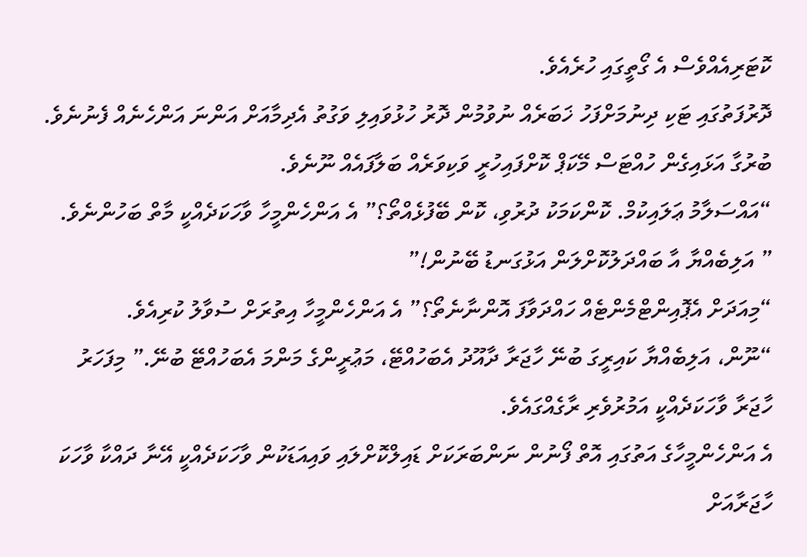ކޮޓަރިއެއްވެސް އެ ގޯތީގައި ހުރެއެވެ.
ދޮރުފަތުގައި ޓަކި ދިނުމަށްފަހު ޚަބަރެއް ނުވުމުން ދޮރު ހުޅުވައިލި ވަގުތު އެދިމާއަށް އަންނަ އަންހެނެއް ފެނުނެވެ. ބުރުގާ އަޅައިގެން ހުއްޓަސް މޭކަޕް ކޮށްފައިހުރީ ވަކިވަރެއް ބަލާފައެއް ނޫނެވެ.
“އައްސަލާމު ޢަލައިކުމް. ކޮންކަމަކު ދުރުވި، ކޮން ބޭފުޅެއްތޯ؟” އެ އަންހެންމީހާ ވާހަކަދެއްކީ މާތް ބަހުންނެވެ.
” އަލިބެއްޔާ އާ ބައްދަލުކޮށްލަން އަޅުގަނޑު ބޭނުން!”
“މިއަދަށް އެޕޮއިންޓްމެންޓެއް ހައްދަވާފަ އޮންނާނެތޯ؟” އެ އަންހެންމީހާ އިތުރަށް ސުވާލު ކުރިއެވެ.
“ނޫން، އަލިބެއްޔާ ކައިރީގަ ބުނޭ ހާޖަރާ ދާއޫދު އެބަހުއްޓޭ، މަޢުރީންގެ މަންމަ އެބަހުއްޓޭ ބުނޭ.” މިފަހަރު ހާޖަރާ ވާހަކަދެއްކީ އަމުރުވެރި ރާގެއްގައެވެ.
އެ އަންހެންމީހާގެ އަތުގައި އޮތް ފޯނުން ނަންބަރަކަށް ޑައިލްކޮށްލައި ވައިއަޑަކުން ވާހަކަދެއްކީ އޭނާ ދައްކާ ވާހަކަ ހާޖަރާއަށް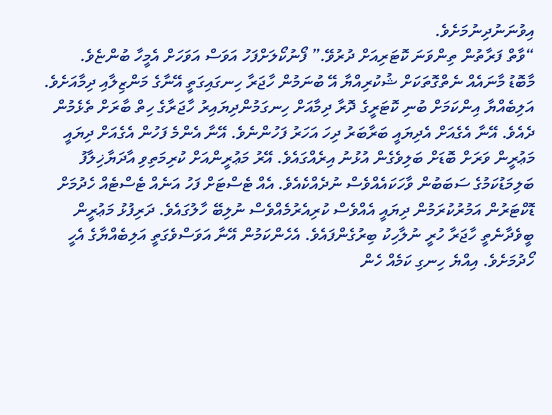އިވުނަނުދިނުމަށެވެ.
“ވާތް ފަރާތުން ތިންވަނަ ކޮޓަރިއަށް ދުރުވޭ.” ފޯނުކޯލަށްފަހު އަވަސް އަވަހަށް އެމީހާ ބުންޏެވެ.
މާބޮޑު މާނައެއް ނެތްގޮތަކަށް ޝުކުރިއްޔާ އޭ ބުނަމުން ހާޖަރާ ހިނގައިގަތީ އޭނާގެ މަންޒިލާއި ދިމާއަށެވެ.
އަލިބެއްޔާ އިންކަމަށް ބުނި ކޮޓަރީގެ ދޮރާ ދިމާއަށް ހިނގަމުންދިޔައިރު ހާޖަރާގެ ހިތް ބާރަށް ތެޅެމުން ދެއެވެ. އޭނާ އެގެއަށް އެދިޔައީ ބަރާބަރު ދިހަ އަހަރު ފަހުންނެވެ. އޭނާ އެންމެ ފަހުން އެގެއަށް ދިޔައީ މަޢުރީން ވަރަށް ބޮޑަށް ބަލިވެގެން އުޅުނު އިރެއްގައެވެ. އޭރު މަޢުރީންއަށް ކުރިމަތިވި އާދަޔާޚިލާފު ބަލިމަޑުކަމުގެ ސަބަބުން ވާހަކައެއްވެސް ނުދެއްކެއެވެ. އެއް ޓެސްޓަށް ފަހު އަނެއް ޓެސްޓެއް ހެދުމަށް ޑޮކްޓަރުން އަމުރުކުރަމުން ދިޔައީ އެއްވެސް ކުރިއެރުމެއްވެސް ނުލިބޭ ހާލުގައެވެ. ދަރިފުޅު މަޢުރީން ބީވެދާނެތީ ހާޖަރާ ހުރީ ނުލާހިކު ބިރުގެންފައެވެ. އެހެންކަމުން އޭނާ އަވަސްވެގަތީ އަލިބެއްޔާގެ އެހީ ހޯދުމަށެވެ. އިއްޔެ ހިނގި ކަމެއް ހެން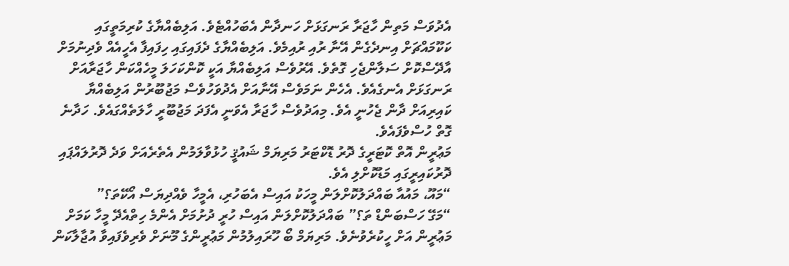އެދުވަސް މަތިން ހާޖަރާ ރަނގަޅަށް ހަނދާން އެބަހުއްޓެވެ. އަލިބެއްޔާގެ ކުރިމަތީގައި ކަކޫމައްޗަށް އިނދެގެން އޭނާ ރުއި ރުއިމެވެ. އަލިބެއްޔާގެ ދެފައިގައި ހިފައިފާ އެހީއެއް ވެދިނުމަށް އާދޭސްކޮށް ސަލާންޖެހި ގޮތެވެ. އޭރުވެސް އަލިބެއްޔާ އަކީ ކޮންކަހަލަ މީހެއްކަން ހާޖަރާއަށް ރަނގަޅަށް އެނގެއެވެ. އެހެން ނަމަވެސް އޭނާއަށް އެދުވަހުވެސް މަޖުބޫރުން އަލިބެއްޔާ ކައިރިއަށް ދާން ޖެހުނީ އެވެ. މިއަދުވެސް ހާޖަރާ އެވަނީ އެފަދަ މަޖުބޫރީ ހާލަތެއްގައެވެ. ހަދާނެ ގޮތް ހުސްވެފައެވެ.
މަޢުރީން އޮތް ކޮޓަރީގެ ދޮރު ޑޮކްޓަރު މަރިޔަމް ޝައުޤީ ހުޅުވާލަމުން އެތެރެއަށް ވަދެ ދޮރުލައްޕައި ދޮރުކައިރީގައި މަޑުކޮށްލި އެވެ.
“މައޫ، މައުއާ ބައްދަލުކޮށްލަން މީހަކު އައިސް އެބަހުރި، އެމީހާ ވެއްދިޔަސް އޯކޭތަ؟”
“މަގޭ ހަސްބަންޑް ތަ؟” ބައްދަލުކޮށްލަން އައިސް ހުރީ ދުށުމަށް އެންމެ ހިތްއެދޭ މީހާ ކަމަށް މަޢުރީން އަށް ހީކުރެވުނެވެ. މަރިޔަމް ބޯ ހޫރައިލުމުން މަޢުރީންގެ މޫނަށް ވެރިވެފައިވާ އުޖާލާކަން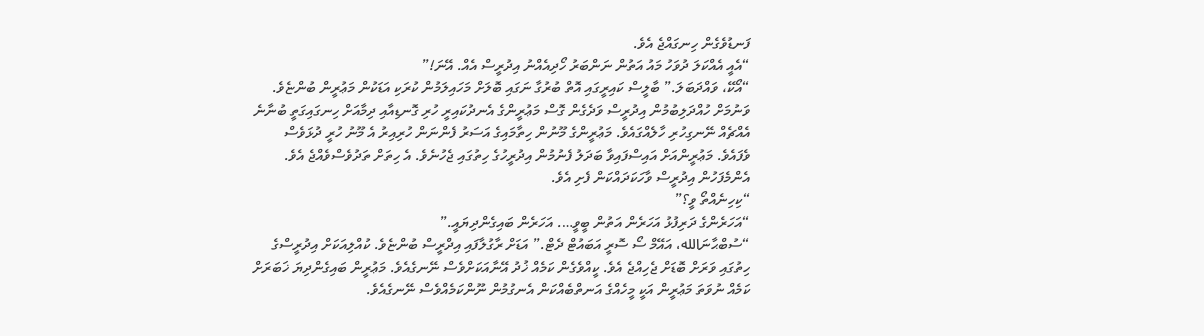ފަނޑުވެގެން ހިނގައްޖެ އެވެ.
“އެއީ އެއްކަލަ ދުވަހު މައު އަތުން ނަންބަރު ހޯދިއެއްނު އިދުރީސް އެއް. އޭނަ!”
“އޯކޭ، ވައްދަބަލަ.” ބާލީސް ކައިރީގައި އޮތް ބުރުގާ ނަގައި ބޮލަށް މަހައިލަމުން ކުރަކި އަޑަކުން މަޢުރީން ބުންޏެވެ.
ވަނުމަށް ހުއްދަލިބުމުން އިދުރީސް ވަދެގެން ގޮސް މަޢުރީންގެ އެނދުކައިރީ ހުރި ގޮނޑިއާއި ދިމާއަށް ހިނގައިގަތީ ބުނާނެ އެއްޗެއް ނޭނގިހުރި ހާލެއްގައެވެ. މަޢުރީންގެ މޫނުން ހިތާމައިގެ އަސަރު ފެންނަން ހުރިއިރު އެ މޫނު ހުރީ ދުޅަވެސް ވެފައެވެ. މަޢުރީންއަށް އައިސްފައިވާ ބަދަލު ފެނުމުން އިދުރީހުގެ ހިތުގައި ޖެހުނެވެ. އެ ހިތަށް ތަދުވެސްވެއްޖެ އެވެ. އެންމެފަހުން އިދުރީސް ވާހަކަދައްކަން ފެށި އެވެ.
“ކިހިނެއްތޯ ވީ؟”
“އަހަރެންގެ ދަރިފުޅު އަހަރެން އަތުން ބީވީ…. އަހަރެން ބައިގެންދިޔައީ.”
“ސުބްޙާނަالله، އައޭމް ސޯ ސޮރީ އަބައުޓް ދެޓް.” އަޑަށް ރާގުލާފައި އިދްރީސް ބުންޏެވެ. ކުއްލިއަކަށް އިދުރީސްގެ ހިތުގައި ވަރަށް ބޮޑަށް ޖެހިއްޖެ އެވެ. ކީއްވެގެން ކަމެއް ޚުދު އޭނާއަކަށްވެސް ނޭނގެއެވެ. މަޢުރީން ބައިގެންދިޔަ ޚަބަރަށް ކަމެއް ނުވަތަ މަޢުރީން އަކީ މީހެއްގެ އަނތްބެއްކަން އެނގުމުން ނޫންކަމެއްވެސް ނޭނގެއެވެ.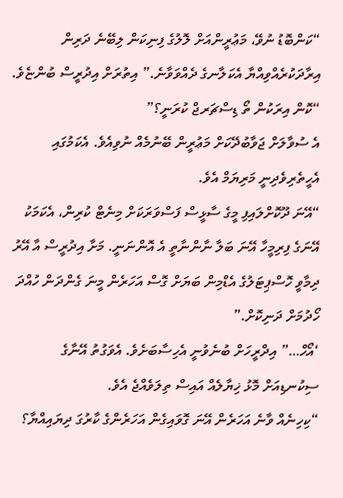“ކަންބޮޑު ނުވޭ، މަޢުރީންއަށް ލޮލުގެ ފިނިކަން ލިބޭނެ ދަރިން އިރާދަކުރެއްވިއްޔާ އެކަލާނގެ ދެއްވަވާނެ.” އިތުރަށް އިދުރީސް ބުންޏެވެ. “ކޮން އިރަކުން ތޯ ޑިސްޗަރޖް ކުރަނީ؟”
އެ ސުވާލަށް ޖަވާބުދޭކަށް މަޢުރީން ބޭނުމެއް ނުވިއެވެ. އެކަމުގައި އެހީތެރިވެދިނީ މަރިޔަމް އެވެ.
“އޭނަ ދޫކޮށްލައިފި މީގެ ސާޅީސް ފަސްވަރަކަށް މިނެޓް ކުރިން، އެކަމަކު އޭނަގެ ފިރިމީހާ އޭނަ ބަލާ ނާންނާތީ އެ އޮންނަނީ. މަށާ އިދުރީސް އާ އޭރު ދިމާވީ ހޮސްޕިޓަލުގެ އެޑްމިން ބަޔަށް ގޮސް އަހަރެން މީނަ ގެންދަން ހުއްދަ ހޯދުމަށް ދަނިކޮށް.”
‘އޯހް…” އިދްރީހަށް ބުނެވުނީ އެހިސާބަށެވެ. އެވަގުތު އޭނާގެ ސިކުނޑިއަށް މޮޅު ޚިޔާލެއް އައިސް ތިލަވެއްޖެ އެވެ.
“ކިހިނެއް ވާނެ އަހަރެން އޭނަ ގޮވައިގެން އަހަރެންގެ ކާރުގަ ދިޔައިއްޔާ؟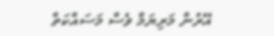އޭރުން މަރިޔަމް ވެސް މަސައްކަތް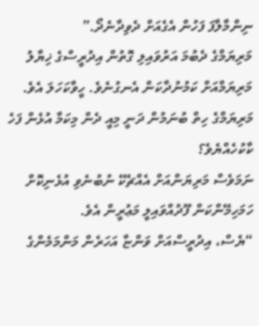ނިންމާލާފަ ފަހުން އެގެއަށް ދެވިދާނެދޯ.”
މަރިޔަމްގެ ދެބުމަ އަރުވައިލި ގޮތުން އިދުރީސްގެ ޚިޔާލު މަރިޔަމްއަށް ކަމުނުދާކަން އެނގުނެވެ. ހީވާކަހަލަ އެވެ. މަރިޔަމްގެ ހިތް ބުނަމުން ދަނީ މިއީ ދެން މިކަމާ އުޅެން ފަހެ ކާކުހެއްޔެވެ؟
ނަމަވެސް މަރިޔަންއަށް އެއްޗެކޭ ނުބުނެވި އުޅެނިކޮށް ހަމަހިމޭންކަން ފޫދުއްވައިލީ މަޢުރީން އެވެ.
“ޔެސް، އިދުރީސްއަށް ވަންޏާ އަހަރެން މަންމަމެންގެ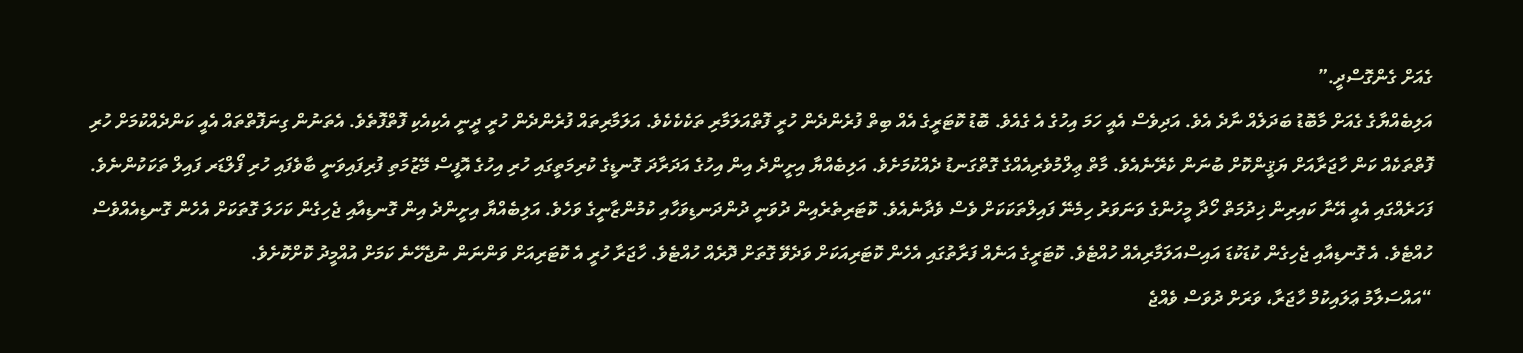ގެއަށް ގެންގޮސްދީ.”
އަލިބެއްޔާގެ ގެއަށް މާބޮޑު ބަދަލެއް ނާދެ އެވެ. އަދިވެސް އެއީ ހަމަ އިހުގެ އެ ގެއެވެ. ބޮޑު ކޮޓަރީގެ އެއް ބިތް ފުރެންދެން ހުރީ ފޮތްއަލަމާރި ތަކެކެކެވެ. އަލަމާރިތައް ފުރެންދެން ހުރީ ދީނީ އެކިއެކި ފޮތްފޮތެވެ. އެތަނުން ގިނަފޮތްތައް އެއީ ކަންދެއްކުމަށް ހުރި ފޮތްތަކެއް ކަން ހާޖަރާއަށް ޔަޤީންކޮށް ބުނަން ކެރޭނެއެވެ. މާތް ޢިލްމުވެރިއެއްގެ ގޮތްގަނޑު ދެއްކުމަށެވެ. އަލިބެއްޔާ އިށީންދެ އިން އިހުގެ އަދަރާދަ ގޮނޑީގެ ކުރިމަތީގައި ހުރި އިހުގެ އޮފީސް މޭޒުމަތި ފުރިފައިވަނީ ބާވެފައި ހުރި ފޯލްޑަރ ފައިލް ތަކަކުންނެވެ. ފަހަރެއްގައި އެއީ އޭނާ ކައިރިން ޚިދުމަތް ހޯދާ މީހުންގެ ވަނަވަރު ހިމެނޭ ފައިލްތަކަކަށް ވެސް ވެދާނެއެވެ. ކޮޓަރިތެރެއިން ދުވަނީ ދުންދަނޑިވަހާއި ކުމުންޒާނީގެ ވަހެވެ. އަލިބެއްޔާ އިށީންދެ އިން ގޮނޑިއާއި ޖެހިގެން ކަހަލަ ގޮތަކަށް އެހެން ގޮނޑިއެއްވެސް ހުއްޓެވެ. އެ ގޮނޑިއާއި ޖެހިގެން ކުޑަކުޑަ އައިސްއަލަމާރިއެއް ހުއްޓެވެ. ކޮޓަރީގެ އަނެއް ފަރާތުގައި އެހެން ކޮޓަރިއަކަށް ވަދެވޭ ގޮތަށް ދޮރެއް ހުއްޓެވެ. ހާޖަރާ ހުރީ އެ ކޮޓަރިއަށް ވަންނަން ނުޖެހޭނެ ކަމަށް އުއްމީދު ކޮށްކޮށެވެ.
“އައްސަލާމު ޢަލައިކުމް ހާޖަރާ، ވަރަށް ދުވަސް ވެއްޖެ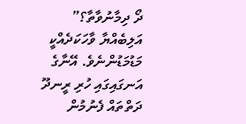ދޯ ދިމާނުވާތާ؟” އަލިބެއްޔާ ވާހަކަދެއްކީ މަޑުމަޑުންނެވެ. އޭނާގެ އަނގައިގައި ހުރި ރީނދޫ ދަތްތައް ފެނުމުން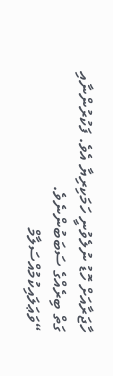ހާޖަރާއަށް ހޮޑު ނުލެވުނީ ހަމަކިރިޔާ އެވެ. ފަކުރުންނާއި ގަތް ބިރެއްގެ ސަބަބުންނެވެ.
“ވަޢަލައިކުމުއްސަލާމް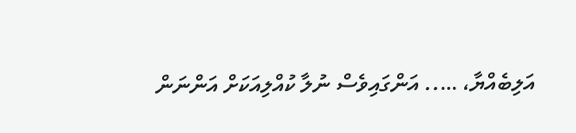އަލިބެއްޔާ، ….. އަންގައިވެސް ނުލާ ކުއްލިއަކަށް އަންނަން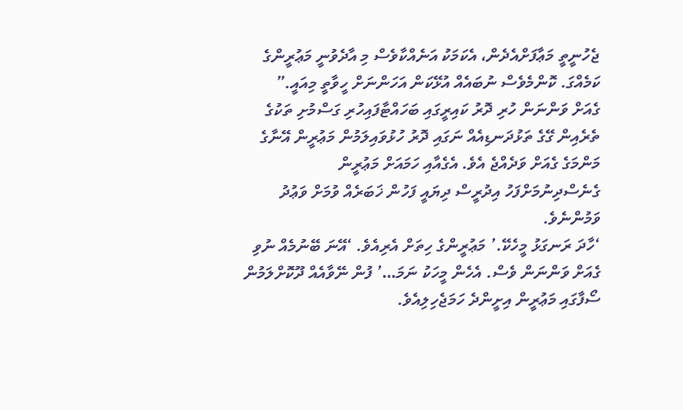ޖެހުނީތީ މަޢާފަށްއެދެން، އެކަމަކު އަނެއްކާވެސް މި އާދެވުނީ މަޢުރީންގެ ކަމެއްގަ. ކޮންމެވެސް ނުބައެއް އުޅޭކަން އަހަންނަށް ހީވާތީ މިއައީ.”
ގެއަށް ވަންނަން ހުރި ދޮރު ކައިރީގައި ބަހައްޓާފައިހުރި ގަސްމުށި ތަކުގެ ތެރެއިން ގޭގެ ތަޅުދަނޑިއެއް ނަގައި ދޮރު ހުޅުވައިލަމުން މަޢުރީން އޭނާގެ މަންމަގެ ގެއަށް ވަދެއްޖެ އެވެ. އެގެއާއި ހަމައަށް މަޢުރީން ގެނެސްދިނުމަށްފަހު އިދުރީސް ދިޔައީ ފަހުން ޚަބަރެއް ވުމަށް ވަޢުދު ވަމުންނެވެ.
‘ހާދަ ރަނގަޅު މީހެކޭ.’ މަޢުރީންގެ ހިތަށް އެރިއެވެ. ‘އޭނަ ބޭނުމެއް ނުވި ގެއަށް ވަންނަން ވެސް. އެހެން މީހަކު ނަމަ…’ ފުން ނޭވާއެއް ދޫކޮށްލަމުން ސޯފާގައި މަޢުރީން އިށީންދެ ހަމަޖެހިލިއެވެ.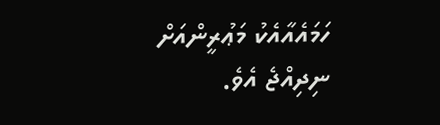ހަމައެއާއެކު މަޢުރީންއަށް ނިދިއްޖެ އެވެ.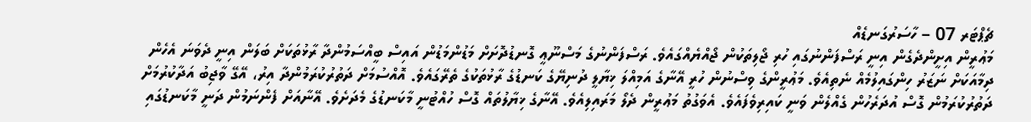ޗެޕްޓަރ 07 – ހާސަރުގަނޑެއް
މަޢުރީން އިށީންދެގެން އިނީ ރަސްފަންނުގައި ހުރި ޖޯލިތަކުން ޖޯއްޔެއްގައެވެ. ރަސްފަންނުގެ މަސްނޫޢީ ގޮނޑުދޮށަށް މަޑުންމަޑުން އައިސް ބީއްސަމުންދާ ރާޅުތަކަށް ބަލަން އިނީ ދެވަނަ އެހެން ދިމާއަކަށް ނަޒަރު ހިންގައިލުމެއް ނެތިއެވެ. މަޢުރީންގެ ވިސްނުން ހުރީ އޭނާގެ އަމިއްލަ ޚިޔާލީ ދުނިޔޭގެ ކަނޑުގެ ރާޅުތަކުގެ ތެރޭގައެވެ. އޮއްސުމަށް ދަތުރުކުރަމުންދާ އިރު، އޭގޭ ވާޖިބު އަދާކުރުމަށް ދަތުރުކުރަމުން ގޮސް އުދަރެހުން ގެއްލެން ވަނީ ކައިރިވެފައެވެ. އެވަގުތު މަޢުރީން ދެލޯ މަރައިލިއެވެ. އޭނާގެ ޚިޔާލުތައް ގޮސް ހުއްޓުނީ މާކަނޑުގެ މެދަށެވެ. އޭނާއަށް ފެންނަމުން ދަނީ މާކަނޑުގައި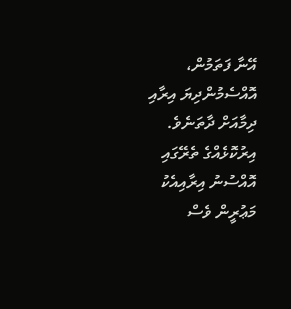އޭނާ ފަތަމުން، އޮއްސެމުންދިޔަ އިރާއި ދިމާއަށް ދާތަނެވެ. އިރުކޮޅެއްގެ ތެރޭގައި އޮއްސުނު އިރާއިއެކު މަޢުރީން ވެސް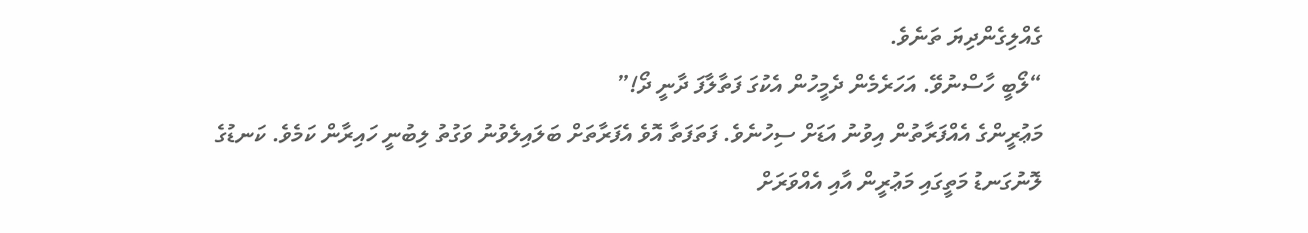ގެއްލިގެންދިޔަ ތަނެވެ.
“ލޯބީ ހާސްނުވޭ. އަހަރެމެން ދެމީހުން އެކުގަ ފަތާލާފަ ދާނީ ދޯ!”
މަޢުރީންގެ އެއްފަރާތުން އިވުނު އަޑަށް ސިހުނެވެ. ފަތަފަތާ އޮވެ އެފަރާތަށް ބަލައިލެވުނު ވަގުތު ލިބުނީ ހައިރާން ކަމެވެ. ކަނޑުގެ ލޮނުގަނޑު މަތީގައި މަޢުރީން އާއި އެއްވަރަށް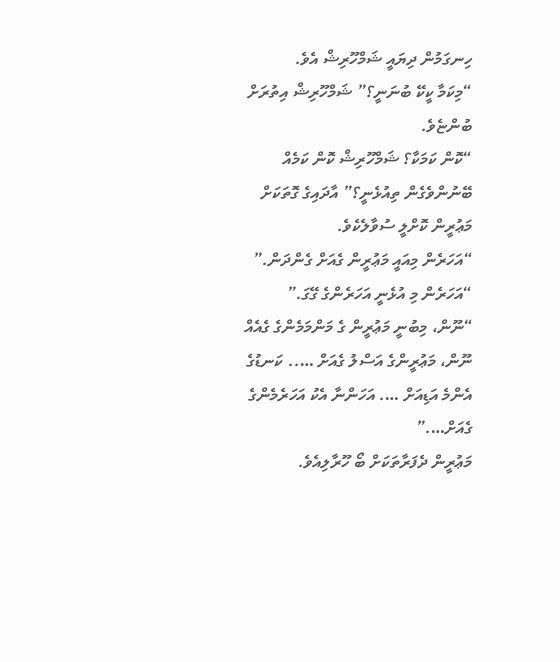ހިނގަމުން ދިޔައީ ޝަމްހޫރިޝް އެވެ.
“މިކަމާ ކީކޭ ބުނަނީ؟” ޝަމްހޫރިޝް އިތުރަށް ބުންޏެވެ.
“ކޮން ކަމަކާ؟ ޝަމްހޫރިޝް ކޮން ކަމެއް ބޭނުންވެގެން ތިއުޅެނީ؟” އާދައިގެ ގޮތަކަށް މަޢުރީން ކޮށްލީ ސުވާލެކެވެ.
“އަހަރެން މިއައީ މަޢުރީން ގެއަށް ގެންދަން.”
“އަހަރެން މި އުޅެނީ އަހަރެންގެ ގޭގަ.”
“ނޫން، މިބުނީ މަޢުރީން ގެ މަންމަމެންގެ ގެއެއް ނޫން، މަޢުރީންގެ އަސްލު ގެއަށް ….. ކަނޑުގެ އެންމެ އަޑިއަށް …. އަހަންނާ އެކު އަހަރެމެންގެ ގެއަށް….”
މަޢުރީން ދެފަރާތަކަށް ބޯ ހޫރާލިއެވެ.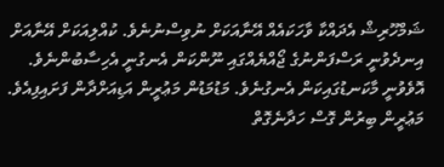ޝަމްހޫރިޝް އެދައްކާ ވާހަކައެއް އޭނާއަކަށް ނުވިސްނުނެވެ. ކުއްލިއަކަށް އޭނާއަށް އިނދެވުނީ ރަސްފަންނުގެ ޖޯއްޔެއްގައި ނޫންކަން އެނގުނީ އެހިސާބުންނެވެ. އޮވެވުނީ މާކަނޑުގައިކަން އެނގުނެވެ. މަޑުމަޑުން މަޢުރީން އަޑިއަށްދާން ފަށައިފިއެވެ. މަޢުރީން ބިރުން ގޮސް ހަދާނެގޮތް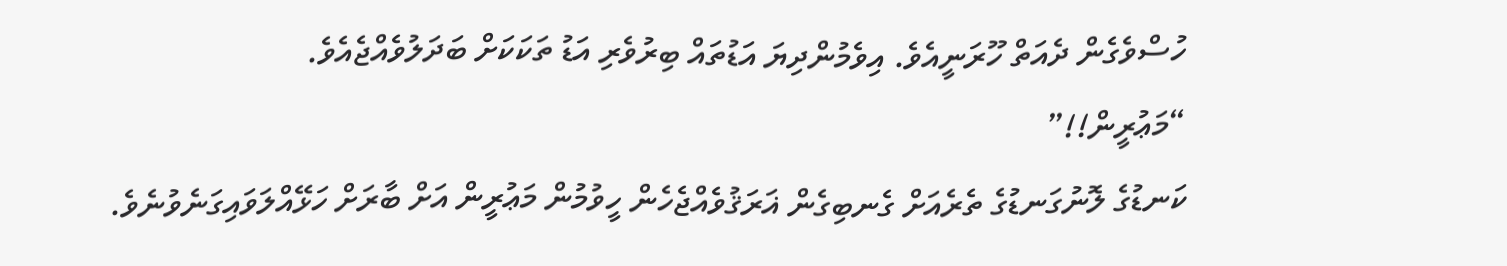ހުސްވެގެން ދެއަތް ހޫރަނީއެވެ. އިވެމުންދިޔަ އަޑުތައް ބިރުވެރި އަޑު ތަކަކަށް ބަދަލުވެއްޖެއެވެ.
“މަޢުރީން!!”
ކަނޑުގެ ލޮނުގަނޑުގެ ތެރެއަށް ގެނބިގެން ޣަރަޤުވެއްޖެހެން ހީވުމުން މަޢުރީން އަށް ބާރަށް ހަޅޭއްލަވައިގަނެވުނެވެ.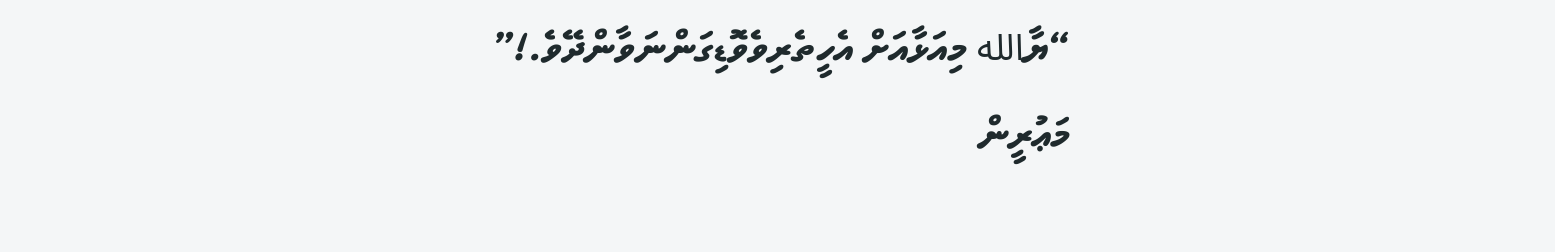“ޔާالله މިއަޅާއަށް އެހީތެރިވެވޮޑިގަންނަވާންދޭވެ.!”
މަޢުރީން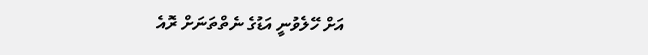އަށް ހޭލެވުނީ އަޑުގެ ނެތްތަނަށް ރޮއެ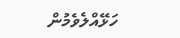ހަޅޭއްލެވެމުން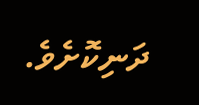ދަނިކޮށެވެ.